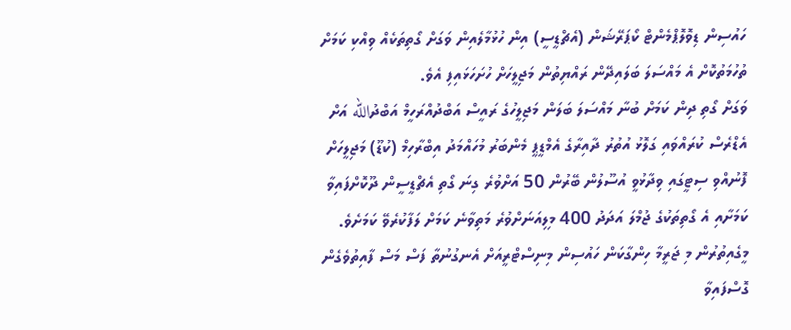ހައުސިން ޑިވޮލޮޕްމެންޓް ކޯޕަރޭޝަން (އެޗްޑީސީ) އިން ހުޅުމާލެއިން ވަގަށް ގޯތިތަކެއް ވިއްކި ކަމަށް ތުހުމަތުކޮށް އެ މައްސަލަ ބަލައިދޭން ރައްޔިތުން މަޖިލީހަށް ހުށަހަޅައިފި އެވެ.
ވަގަށް ގޯތި ދިން ކަމަށް ބުނާ މައްސަލަ ބަލަން މަޖިލީހުގެ ރައީސް އަބްދުއްރަހީމް އަބްދުالله އަށް އެޑްރެސް ކުރައްވައި ގަލޮޅު އުތުރު ދާއިރާގެ އެމްޑީޕީ މެންބަރު މުހައްމަދު އިބްރާހިމް (ކުޑޫ) މަޖިލީހަށް ފޮނުއްވި ސިޓީގައި ވިދާޅުވީ އުސޫލުން ބޭރުން 50 އަށްވުރެ ގިނަ ގޯތި އެޗްޑީސީން ދޫކޮށްފައިވާ ކަމަށާއި އެ ގޯތިތަކުގެ ޖުމްލަ އަދަދު 400 މިލިއަނަށްވުރެ މަތިވާނެ ކަމަށް ލަފާކުރެވޭ ކަމަށެވެ.
މީގެއިތުރުން މި ޖަރީމާ ހިންގާކަން ހައުސިން މިނިސްޓްރީއަށް އެނގުނުތާ ފަސް މަސް ފާއިތުވެގެން ގޮސްފައިވާ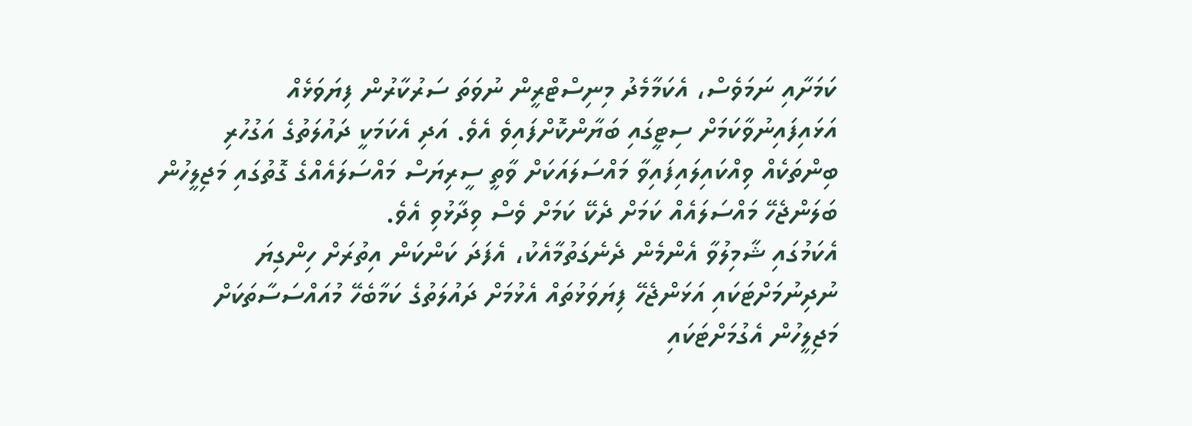ކަމަށާއި ނަމަވެސް، އެކަމާމެދު މިނިސްޓްރީން ނުވަތަ ސަރުކާރުން ފިޔަވަޅެއް އަޅައިފައިނުވާކަމަށް ސިޓީގައި ބަޔާންކޮށްފައިވެ އެވެ. އަދި އެކަމަކީ ދައުލަތުގެ އަގުހުރި ބިންތަކެއް ވިއްކައިލައިފައިވާ މައްސަލައަކަށް ވާތީ ސީރިޔަސް މައްސަލައެއްގެ ގޮތުގައި މަޖިލީހުން ބަލަންޖެހޭ މައްސަލައެއް ކަމަށް ދެކޭ ކަމަށް ވެސް ވިދާޅުވި އެވެ.
އެކަމުގައި ޝާމިލުވާ އެންމެން ދެނެގަތުމާއެކު، އެފަދަ ކަންކަން އިތުރަށް ހިންގިޔަ ނުދިނުމަށްޓަކައި އަޅަންޖެހޭ ފިޔަވަޅުތައް އެޅުމަށް ދައުލަތުގެ ކަމާބެހޭ މުއައްސަސާތަކަށް މަޖިލީހުން އެގުމަށްޓަކައި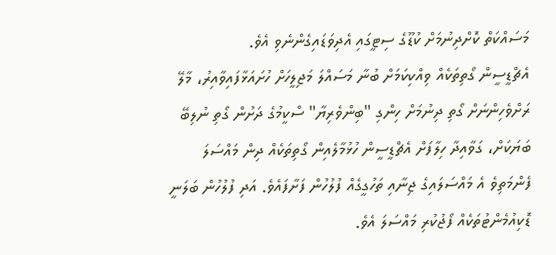މަސައްކަތް ކޮށްދިނުމަށް ކުޑޫގެ ސިޓީގައި އެދިވަޑައިގެންނެވި އެވެ.
އެޗްޑީސީން ގޯތިތަކެއް ވިއްކިކަމަށް ބުނާ މަސައްލަ މަޖިލީހަށް ހުށައަޅާފައިވާއިރު، މާލޭ ރަށްވެހިންނަށް ގޯތި ދިނުމަށް ހިންގި "ބިންވެރިޔާ" ސްކީމުގެ ދަށުން ގޯތި ނުލިބޭ ބަޔަކަށް، ގަވާއިދާ ހިލާފަށް އެޗްޑީސީން ހުޅުމާލެއިން ގޯތިތަކެއް ދިން މައްސަލަ ފެންމަތިވެ އެ މައްސަލައިގެ ޖިނާއި ތަހުގީގެއް ފުލުހުން ފަށާފައެވެ. އަދި ފުލުހުން ބަލަނީ ޑޮކިއުމެންޓުތަކެއް ފޯޖުކުރި މައްސަލަ އެވެ.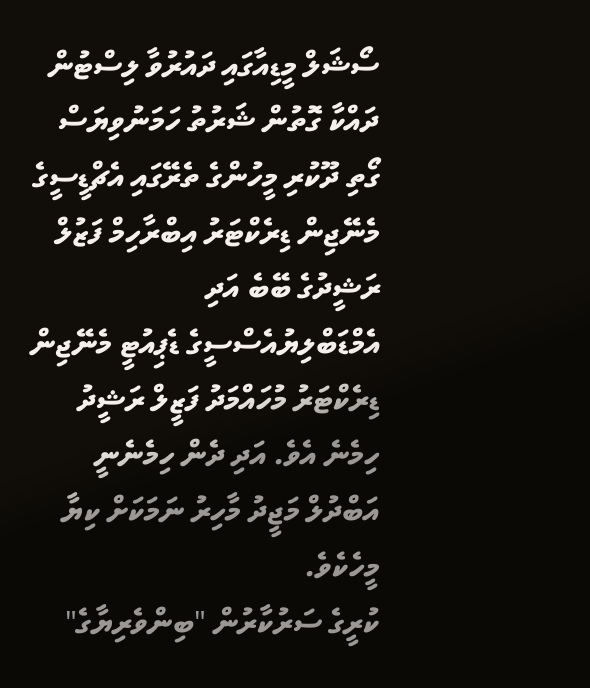ސޯޝަލް މީޑިއާގައި ދައުރުވާ ލިސްޓުން ދައްކާ ގޮތުން ޝަރުތު ހަމަނުވިޔަސް ގޯތި ދޫކުރި މީހުންގެ ތެރޭގައި އެޗްޑީސީގެ މެނޭޖިން ޑިރެކްޓަރު އިބްރާހިމް ފަޒުލް ރަޝީދުގެ ބޭބެ އަދި އެމްޑަބްލިޔުއެސްސީގެ ޑެޕިއުޓީ މެނޭޖިން ޑިރެކްޓަރު މުހައްމަދު ފަޒީލް ރަޝީދު ހިމެނެ އެވެ. އަދި ދެން ހިމެނެނީ އަބްދުލް މަޖީދު މާހިރު ނަމަކަށް ކިޔާ މީހެކެވެ.
ކުރީގެ ސަރުކާރުން "ބިންވެރިޔާގެ"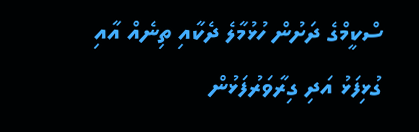ސްކީމްގެ ދަށުން ހުޅުމާލެ ދެކާއި ތިނެއް އާއި ގުޅިފަޅު އަދި ގިރާވަރުފަޅުން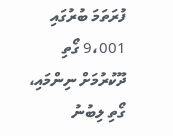ފުރަތަމަ ބުރުގައި 9،001 ގޯތި ދޫކުރުމަށް ނިންމައި، ގޯތި ލިބުނު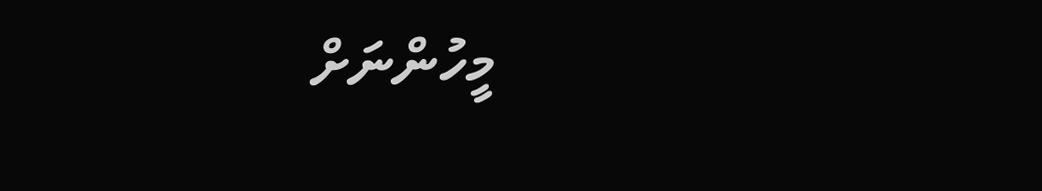މީހުންނަށް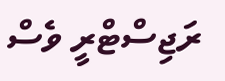ރަޖިސްޓްރީ ވެސް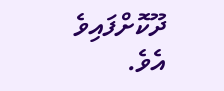ދޫކޮށްފައިވެ އެވެ.